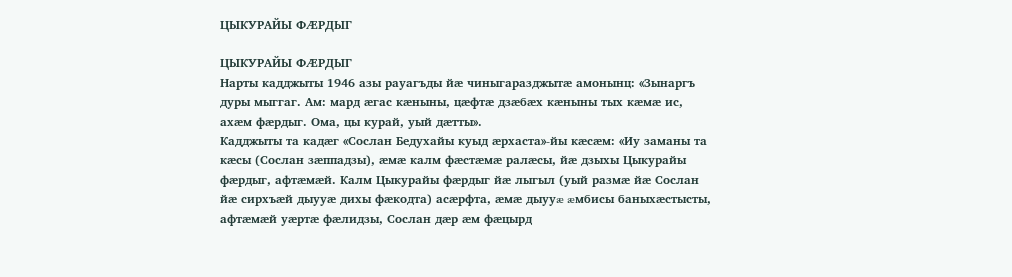ЦЫКУРАЙЫ ФÆРДЫГ

ЦЫКУРАЙЫ ФÆРДЫГ
Нарты кадджыты 1946 азы рауагъды йæ чиныгаразджытæ амонынц: «Зынаргъ дуры мыггаг. Ам: мард æгас кæныны, цæфтæ дзæбæх кæныны тых кæмæ ис, ахæм фæрдыг. Ома, цы курай, уый дæтты».
Кадджыты та кадæг «Сослан Бедухайы куыд æрхаста»-йы кæсæм: «Иу заманы та кæсы (Сослан зæппадзы), æмæ калм фæстæмæ ралæсы, йæ дзыхы Цыкурайы фæрдыг, афтæмæй. Калм Цыкурайы фæрдыг йæ лыгыл (уый размæ йæ Сослан йæ сирхъæй дыууæ дихы фæкодта) асæрфта, æмæ дыууæ æмбисы баныхæстысты, афтæмæй уæртæ фæлидзы, Сослан дæр æм фæцырд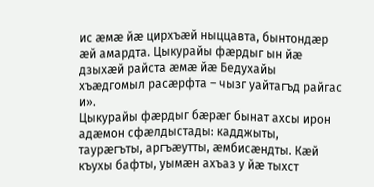ис æмæ йæ цирхъæй ныццавта, бынтондæр æй амардта. Цыкурайы фæрдыг ын йæ дзыхæй райста æмæ йæ Бедухайы хъæдгомыл расæрфта – чызг уайтагъд райгас и».
Цыкурайы фæрдыг бæрæг бынат ахсы ирон адæмон сфæлдыстады: кадджыты, таурæгъты, аргъæутты, æмбисæндты. Кæй къухы бафты, уымæн ахъаз у йæ тыхст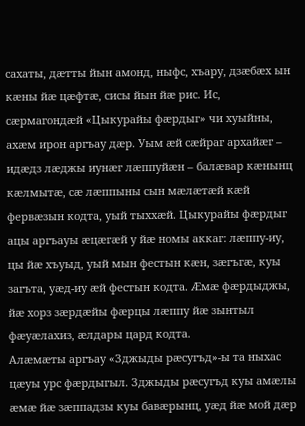сахаты, дæтты йын амонд, ныфс, хъару, дзæбæх ын кæны йæ цæфтæ, сисы йын йæ рис. Ис, сæрмагондæй «Цыкурайы фæрдыг» чи хуыйны, ахæм ирон аргъау дæр. Уым æй сæйраг архайæг – идæдз лæджы иунæг лæппуйæн – балæвар кæнынц кæлмытæ, сæ лæппыны сын мæлæтæй кæй фервæзын кодта, уый тыххæй. Цыкурайы фæрдыг ацы аргъауы æцæгæй у йæ номы аккаг: лæппу-иу, цы йæ хъуыд, уый мын фестын кæн, зæгъгæ, куы загъта, уæд-иу æй фестын кодта. Æмæ фæрдыджы, йæ хорз зæрдæйы фæрцы лæппу йæ зынтыл фæуæлахиз, æлдары цард кодта.
Алæмæты аргъау «Зджыды рæсугъд»-ы та ныхас цæуы урс фæрдыгыл. Зджыды рæсугъд куы амæлы æмæ йæ зæппадзы куы бавæрынц, уæд йæ мой дæр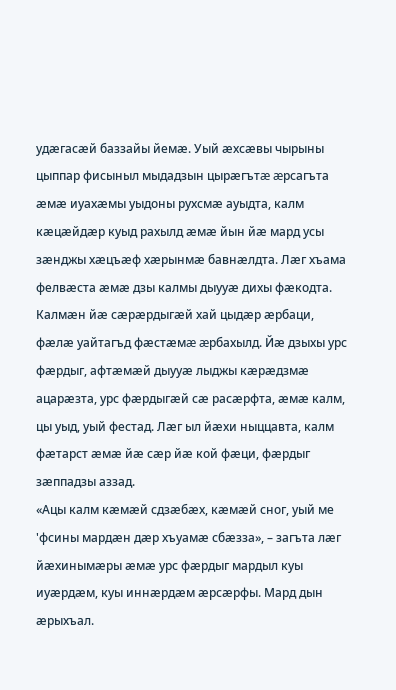удæгасæй баззайы йемæ. Уый æхсæвы чырыны цыппар фисыныл мыдадзын цырæгътæ æрсагъта æмæ иуахæмы уыдоны рухсмæ ауыдта, калм кæцæйдæр куыд рахылд æмæ йын йæ мард усы зæнджы хæцъæф хæрынмæ бавнæлдта. Лæг хъама фелвæста æмæ дзы калмы дыууæ дихы фæкодта. Калмæн йæ сæрæрдыгæй хай цыдæр æрбаци, фæлæ уайтагъд фæстæмæ æрбахылд. Йæ дзыхы урс фæрдыг, афтæмæй дыууæ лыджы кæрæдзмæ ацарæзта, урс фæрдыгæй сæ расæрфта, æмæ калм, цы уыд, уый фестад. Лæг ыл йæхи ныццавта, калм фæтарст æмæ йæ сæр йæ кой фæци, фæрдыг зæппадзы аззад.
«Ацы калм кæмæй сдзæбæх, кæмæй сног, уый ме 'фсины мардæн дæр хъуамæ сбæзза», – загъта лæг йæхинымæры æмæ урс фæрдыг мардыл куы иуæрдæм, куы иннæрдæм æрсæрфы. Мард дын æрыхъал.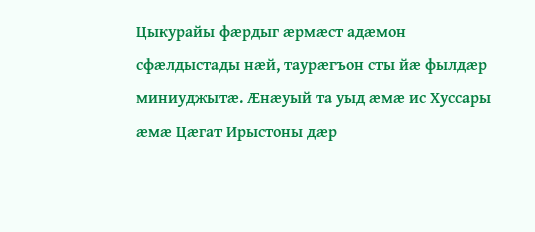Цыкурайы фæрдыг æрмæст адæмон сфæлдыстады нæй, таурæгъон сты йæ фылдæр миниуджытæ. Æнæуый та уыд æмæ ис Хуссары æмæ Цæгат Ирыстоны дæр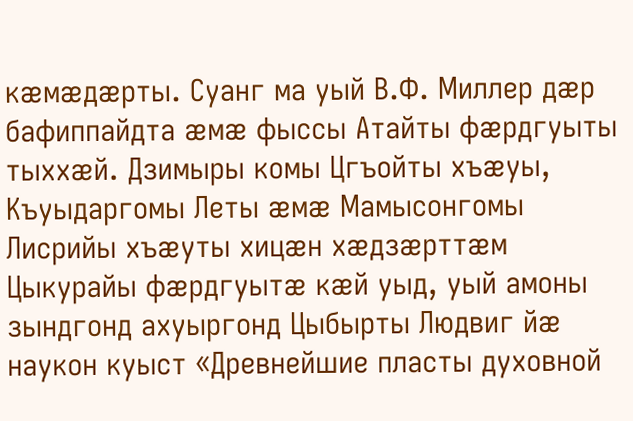кæмæдæрты. Суанг ма уый В.Ф. Миллер дæр бафиппайдта æмæ фыссы Атайты фæрдгуыты тыххæй. Дзимыры комы Цгъойты хъæуы, Къуыдаргомы Леты æмæ Мамысонгомы Лисрийы хъæуты хицæн хæдзæрттæм Цыкурайы фæрдгуытæ кæй уыд, уый амоны зындгонд ахуыргонд Цыбырты Людвиг йæ наукон куыст «Древнейшие пласты духовной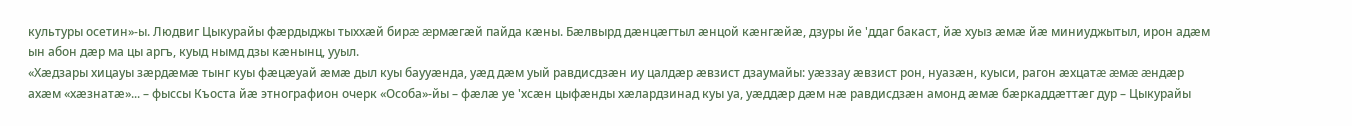культуры осетин»-ы. Людвиг Цыкурайы фæрдыджы тыххæй бирæ æрмæгæй пайда кæны. Бæлвырд дæнцæгтыл æнцой кæнгæйæ, дзуры йе 'ддаг бакаст, йæ хуыз æмæ йæ миниуджытыл, ирон адæм ын абон дæр ма цы аргъ, куыд нымд дзы кæнынц, ууыл.
«Хæдзары хицауы зæрдæмæ тынг куы фæцæуай æмæ дыл куы баууæнда, уæд дæм уый равдисдзæн иу цалдæр æвзист дзаумайы: уæззау æвзист рон, нуазæн, куыси, рагон æхцатæ æмæ æндæр ахæм «хæзнатæ»... – фыссы Къоста йæ этнографион очерк «Особа»-йы – фæлæ уе 'хсæн цыфæнды хæлардзинад куы уа, уæддæр дæм нæ равдисдзæн амонд æмæ бæркаддæттæг дур – Цыкурайы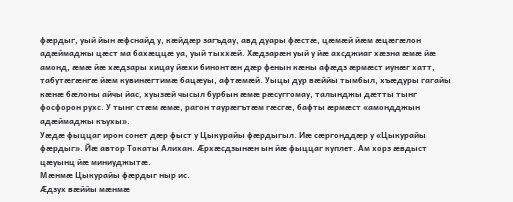фæрдыг, уый йын æфснайд у, кæйдæр загъдау, авд дуары фæстæ, цæмæй йæм æцæгæлон адæймаджы цæст ма бахæццæ уа, уый тыххæй. Хæдзарæн уый у йæ ахсджиаг хæзна æмæ йæ амонд, æмæ йæ хæдзары хицау йæхи бинонтæн дæр фенын кæны афæдз æрмæст иунæг хатт, табутæгæнгæ йæм кувинæгтимæ бацæуы, афтæмæй. Уыцы дур вæййы тымбыл, хъæдуры гагайы кæнæ бæлоны айчы йас, хуызæй чысыл бурбын æмæ рæсуггомау, талынджы дæтты тынг фосфорон рухс. У тынг стæм æмæ, рагон таурæгътæм гæсгæ, бафты æрмæст «амондджын адæймаджы къухы».
Уæдæ фыццаг ирон сонет дæр фыст у Цыкурайы фæрдыгыл. Иæ сæргонддæр у «Цыкурайы фæрдыг». Йæ автор Токаты Алихан. Æрхæсдзынæн ын йæ фыццаг куплет. Ам хорз æвдыст цæуынц йæ миниуджытæ.
Мæнмæ Цыкурайы фæрдыг ныр ис.
Æдзух вæййы мæнмæ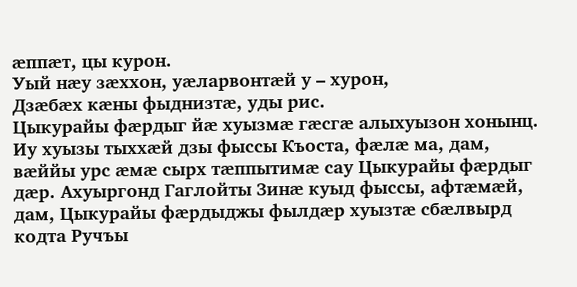æппæт, цы курон.
Уый нæу зæххон, уæларвонтæй у – хурон,
Дзæбæх кæны фыднизтæ, уды рис.
Цыкурайы фæрдыг йæ хуызмæ гæсгæ алыхуызон хонынц. Иу хуызы тыххæй дзы фыссы Къоста, фæлæ ма, дам, вæййы урс æмæ сырх тæппытимæ сау Цыкурайы фæрдыг дæр. Ахуыргонд Гаглойты Зинæ куыд фыссы, афтæмæй, дам, Цыкурайы фæрдыджы фылдæр хуызтæ сбæлвырд кодта Ручъы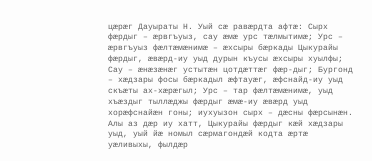цæрæг Дауыраты Н. Уый сæ равæрдта афтæ: Сырх фæрдыг – æрвгъуыз, сау æмæ урс тæлмытимæ; Урс – æрвгъуыз фæлтæмæнимæ – æхсыры бæркады Цыкурайы фæрдыг, æвæрд-иу уыд дурын къусы æхсыры хуылфы; Сау – æнæзæнæг устытæн цотдæттæг фæр-дыг; Бургонд – хæдзары фосы бæркадыл æфтауæг, æфснайд-иу уыд скъæты ах-хæрæгыл; Урс – тар фæлтæмæнимæ, уыд хъæздыг тыллæджы фæрдыг æмæ-иу æвæрд уыд хорæфснайæн гоны; иухуызон сырх – дæсны фæрсынæн.
Алы аз дæр иу хатт, Цыкурайы фæрдыг кæй хæдзары уыд, уый йæ номыл сæрмагондæй кодта æртæ уæливыхы, фылдæр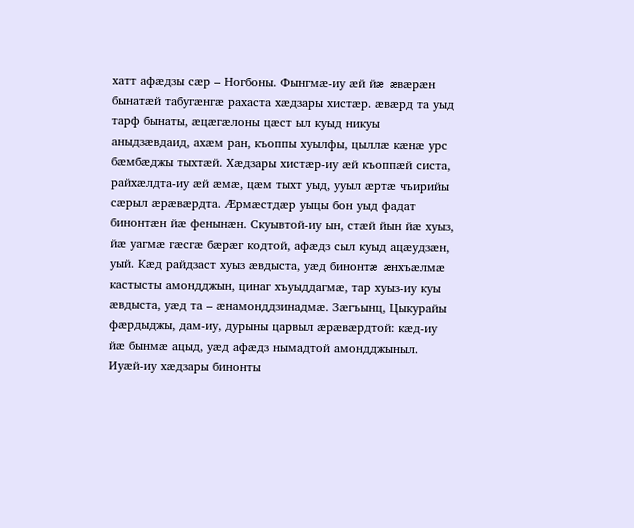хатт афæдзы сæр – Ногбоны. Фынгмæ-иу æй йæ æвæрæн бынатæй табугæнгæ рахаста хæдзары хистæр. æвæрд та уыд тарф бынаты, æцæгæлоны цæст ыл куыд никуы аныдзæвдаид, ахæм ран, къоппы хуылфы, цыллæ кæнæ урс бæмбæджы тыхтæй. Хæдзары хистæр-иу æй къоппæй систа, райхæлдта-иу æй æмæ, цæм тыхт уыд, ууыл æртæ чъирийы сæрыл æрæвæрдта. Æрмæстдæр уыцы бон уыд фадат бинонтæн йæ фенынæн. Скуывтой-иу ын, стæй йын йæ хуыз, йæ уагмæ гæсгæ бæрæг кодтой, афæдз сыл куыд ацæудзæн, уый. Кæд райдзаст хуыз æвдыста, уæд бинонтæ æнхъæлмæ кастысты амондджын, цинаг хъуыддагмæ, тар хуыз-иу куы æвдыста, уæд та – æнамонддзинадмæ. Зæгъынц, Цыкурайы фæрдыджы, дам-иу, дурыны царвыл æрæвæрдтой: кæд-иу йæ бынмæ ацыд, уæд афæдз нымадтой амондджыныл.
Иуæй-иу хæдзары бинонты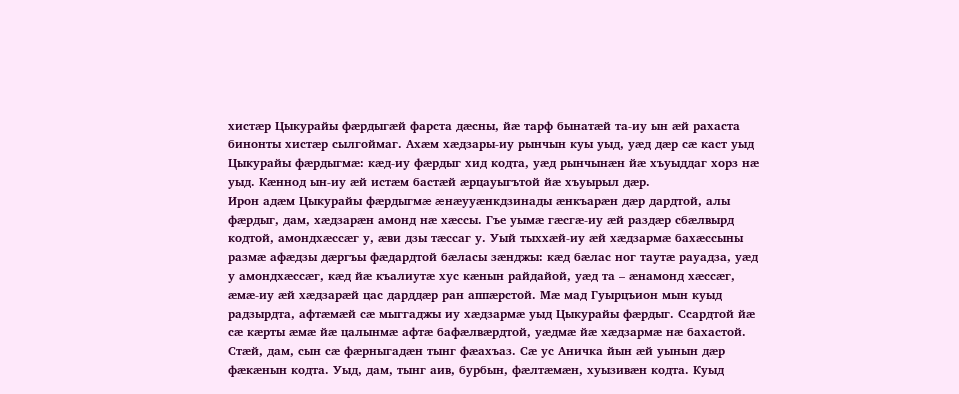хистæр Цыкурайы фæрдыгæй фарста дæсны, йæ тарф бынатæй та-иу ын æй рахаста бинонты хистæр сылгоймаг. Ахæм хæдзары-иу рынчын куы уыд, уæд дæр сæ каст уыд Цыкурайы фæрдыгмæ: кæд-иу фæрдыг хид кодта, уæд рынчынæн йæ хъуыддаг хорз нæ уыд. Кæннод ын-иу æй истæм бастæй æрцауыгътой йæ хъуырыл дæр.
Ирон адæм Цыкурайы фæрдыгмæ æнæууæнкдзинады æнкъарæн дæр дардтой, алы фæрдыг, дам, хæдзарæн амонд нæ хæссы. Гъе уымæ гæсгæ-иу æй раздæр сбæлвырд кодтой, амондхæссæг у, æви дзы тæссаг у. Уый тыххæй-иу æй хæдзармæ бахæссыны размæ афæдзы дæргъы фæдардтой бæласы зæнджы: кæд бæлас ног таутæ рауадза, уæд у амондхæссæг, кæд йæ къалиутæ хус кæнын райдайой, уæд та – æнамонд хæссæг, æмæ-иу æй хæдзарæй цас дарддæр ран аппæрстой. Мæ мад Гуырцъион мын куыд радзырдта, афтæмæй сæ мыггаджы иу хæдзармæ уыд Цыкурайы фæрдыг. Ссардтой йæ сæ кæрты æмæ йæ цалынмæ афтæ бафæлвæрдтой, уæдмæ йæ хæдзармæ нæ бахастой. Стæй, дам, сын сæ фæрныгадæн тынг фæахъаз. Сæ ус Аничка йын æй уынын дæр фæкæнын кодта. Уыд, дам, тынг аив, бурбын, фæлтæмæн, хуызивæн кодта. Куыд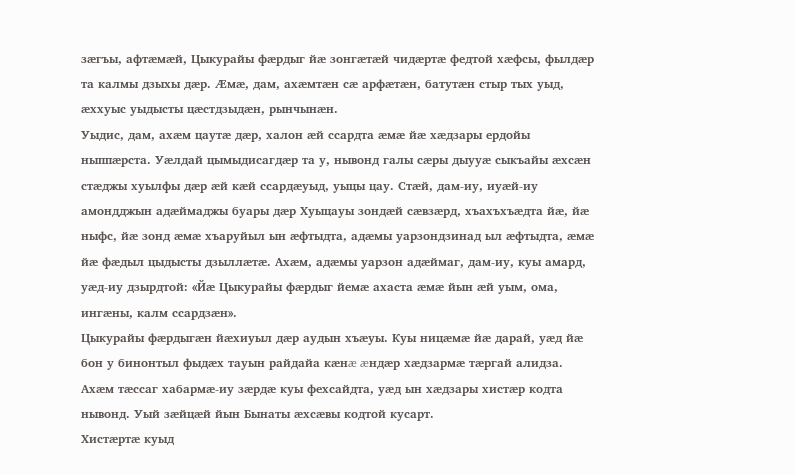зæгъы, афтæмæй, Цыкурайы фæрдыг йæ зонгæтæй чидæртæ федтой хæфсы, фылдæр та калмы дзыхы дæр. Æмæ, дам, ахæмтæн сæ арфæтæн, батутæн стыр тых уыд, æххуыс уыдысты цæстдзыдæн, рынчынæн.
Уыдис, дам, ахæм цаутæ дæр, халон æй ссардта æмæ йæ хæдзары ердойы ныппæрста. Уæлдай цымыдисагдæр та у, нывонд галы сæры дыууæ сыкъайы æхсæн стæджы хуылфы дæр æй кæй ссардæуыд, уыцы цау. Стæй, дам-иу, иуæй-иу амондджын адæймаджы буары дæр Хуыцауы зондæй сæвзæрд, хъахъхъæдта йæ, йæ ныфс, йæ зонд æмæ хъаруйыл ын æфтыдта, адæмы уарзондзинад ыл æфтыдта, æмæ йæ фæдыл цыдысты дзыллæтæ. Ахæм, адæмы уарзон адæймаг, дам-иу, куы амард, уæд-иу дзырдтой: «Йæ Цыкурайы фæрдыг йемæ ахаста æмæ йын æй уым, ома, ингæны, калм ссардзæн».
Цыкурайы фæрдыгæн йæхиуыл дæр аудын хъæуы. Куы ницæмæ йæ дарай, уæд йæ бон у бинонтыл фыдæх тауын райдайа кæнæ æндæр хæдзармæ тæргай алидза. Ахæм тæссаг хабармæ-иу зæрдæ куы фехсайдта, уæд ын хæдзары хистæр кодта нывонд. Уый зæйцæй йын Бынаты æхсæвы кодтой кусарт.
Хистæртæ куыд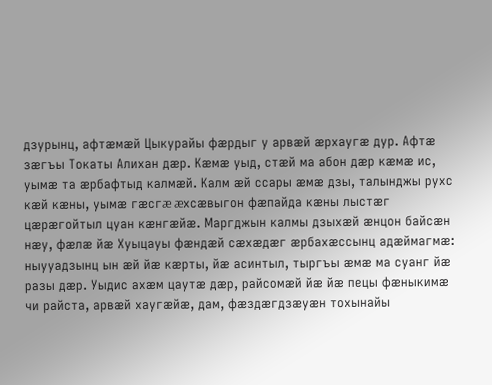дзурынц, афтæмæй Цыкурайы фæрдыг у арвæй æрхаугæ дур. Афтæ зæгъы Токаты Алихан дæр. Кæмæ уыд, стæй ма абон дæр кæмæ ис, уымæ та æрбафтыд калмæй. Калм æй ссары æмæ дзы, талынджы рухс кæй кæны, уымæ гæсгæ æхсæвыгон фæпайда кæны лыстæг цæрæгойтыл цуан кæнгæйæ. Маргджын калмы дзыхæй æнцон байсæн нæу, фæлæ йæ Хуыцауы фæндæй сæхæдæг æрбахæссынц адæймагмæ: ныууадзынц ын æй йæ кæрты, йæ асинтыл, тыргъы æмæ ма суанг йæ разы дæр. Уыдис ахæм цаутæ дæр, райсомæй йæ йæ пецы фæныкимæ чи райста, арвæй хаугæйæ, дам, фæздæгдзæуæн тохынайы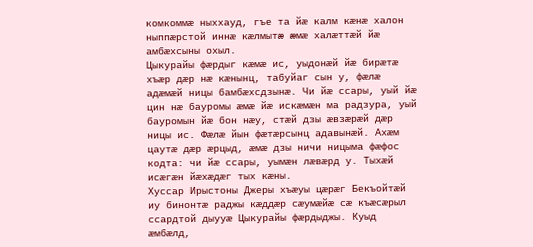комкоммæ ныххауд, гъе та йæ калм кæнæ халон ныппæрстой иннæ кæлмытæ æмæ халæттæй йæ амбæхсыны охыл.
Цыкурайы фæрдыг кæмæ ис, уыдонæй йæ бирæтæ хъæр дæр нæ кæнынц, табуйаг сын у, фæлæ адæмæй ницы бамбæхсдзынæ. Чи йæ ссары, уый йæ цин нæ бауромы æмæ йæ искæмæн ма радзура, уый бауромын йæ бон нæу, стæй дзы æвзæрæй дæр ницы ис. Фæлæ йын фæтæрсынц адавынæй. Ахæм цаутæ дæр æрцыд, æмæ дзы ничи ницыма фæфос кодта: чи йæ ссары, уымæн лæвæрд у. Тыхæй исæгæн йæхæдæг тых кæны.
Хуссар Ирыстоны Джеры хъæуы цæрæг Бекъойтæй иу бинонтæ раджы кæддæр сæумæйæ сæ къæсæрыл ссардтой дыууæ Цыкурайы фæрдыджы. Куыд æмбæлд,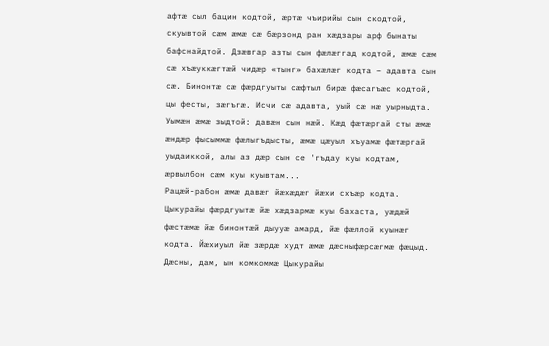афтæ сыл бацин кодтой, æртæ чъирийы сын скодтой, скуывтой сæм æмæ сæ бæрзонд ран хæдзары арф бынаты бафснайдтой. Дзæвгар азты сын фæлæггад кодтой, æмæ сæм сæ хъæуккæгтæй чидæр «тынг» бахæлæг кодта – адавта сын сæ. Бинонтæ сæ фæрдгуыты сæфтыл бирæ фæсагъæс кодтой, цы фесты, зæгъгæ. Исчи сæ адавта, уый сæ нæ уырныдта. Уымæн æмæ зыдтой: давæн сын нæй. Кæд фæтæргай сты æмæ æндæр фысыммæ фæлыгъдысты, æмæ цæуыл хъуамæ фæтæргай уыдаиккой, алы аз дæр сын се 'гъдау куы кодтам, æрвылбон сæм куы куывтам...
Рацæй-рабон æмæ давæг йæхæдæг йæхи схъæр кодта. Цыкурайы фæрдгуытæ йæ хæдзармæ куы бахаста, уæдæй фæстæмæ йæ бинонтæй дыууæ амард, йæ фæллой куынæг кодта. Йæхиуыл йæ зæрдæ худт æмæ дæсныфæрсæгмæ фæцыд. Дæсны, дам, ын комкоммæ Цыкурайы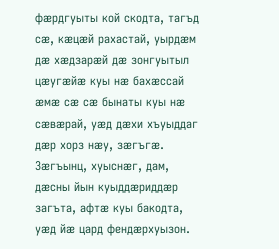фæрдгуыты кой скодта, тагъд сæ, кæцæй рахастай, уырдæм дæ хæдзарæй дæ зонгуытыл цæугæйæ куы нæ бахæссай æмæ сæ сæ бынаты куы нæ сæвæрай, уæд дæхи хъуыддаг дæр хорз нæу, зæгъгæ. Зæгъынц, хуыснæг, дам, дæсны йын куыддæриддæр загъта, афтæ куы бакодта, уæд йæ цард фендæрхуызон.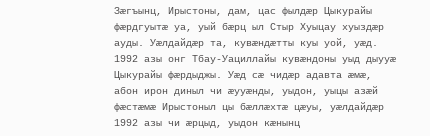Зæгъынц, Ирыстоны, дам, цас фылдæр Цыкурайы фæрдгуытæ уа, уый бæрц ыл Стыр Хуыцау хуыздæр ауды. Уæлдайдæр та, кувæндæтты куы уой, уæд. 1992 азы онг Тбау-Уациллайы кувæндоны уыд дыууæ Цыкурайы фæрдыджы. Уæд сæ чидæр адавта æмæ, абон ирон диныл чи æууæнды, уыдон, уыцы азæй фæстæмæ Ирыстоныл цы бæллæхтæ цæуы, уæлдайдæр 1992 азы чи æрцыд, уыдон кæнынц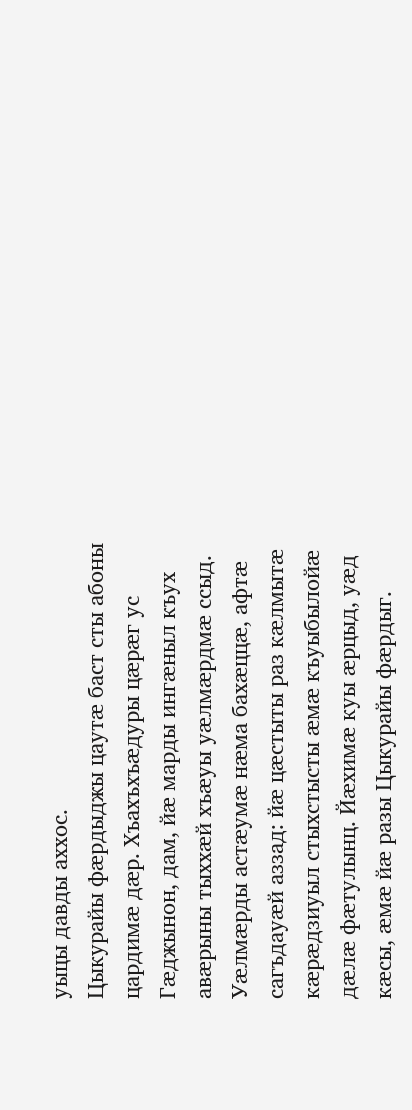уыцы давды аххос.
Цыкурайы фæрдыджы цаутæ баст сты абоны цардимæ дæр. Хъахъхъæдуры цæрæг ус Гæджынон, дам, йæ марды ингæныл къух авæрыны тыххæй хъæуы уæлмæрдмæ ссыд. Уæлмæрды астæумæ нæма бахæццæ, афтæ сагъдауæй аззад: йæ цæстыты раз кæлмытæ кæрæдзиуыл стыхстысты æмæ къуыбылойæ дæлæ фæтулынц. Йæхимæ куы æрцыд, уæд кæсы, æмæ йæ разы Цыкурайы фæрдыг.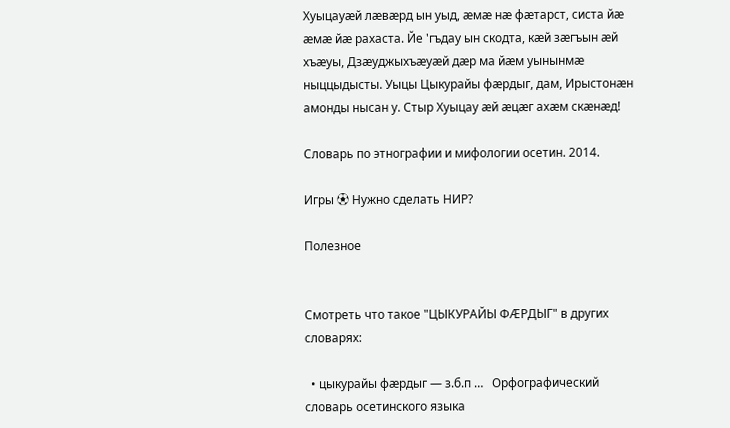Хуыцауæй лæвæрд ын уыд, æмæ нæ фæтарст, систа йæ æмæ йæ рахаста. Йе 'гъдау ын скодта, кæй зæгъын æй хъæуы, Дзæуджыхъæуæй дæр ма йæм уынынмæ ныццыдысты. Уыцы Цыкурайы фæрдыг, дам, Ирыстонæн амонды нысан у. Стыр Хуыцау æй æцæг ахæм скæнæд!

Словарь по этнографии и мифологии осетин. 2014.

Игры ⚽ Нужно сделать НИР?

Полезное


Смотреть что такое "ЦЫКУРАЙЫ ФÆРДЫГ" в других словарях:

  • цыкурайы фæрдыг — з.б.п …   Орфографический словарь осетинского языка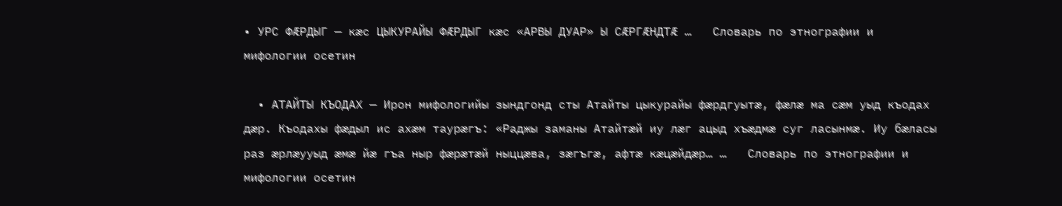• УРС ФÆРДЫГ — кæс ЦЫКУРАЙЫ ФÆРДЫГ кæс «АРВЫ ДУАР» Ы СÆРГÆНДТÆ …   Словарь по этнографии и мифологии осетин

  • АТАЙТЫ КЪОДАХ — Ирон мифологийы зындгонд сты Атайты цыкурайы фæрдгуытæ, фæлæ ма сæм уыд къодах дæр. Къодахы фæдыл ис ахæм таурæгъ: «Раджы заманы Атайтæй иу лæг ацыд хъæдмæ суг ласынмæ. Иу бæласы раз æрлæууыд æмæ йæ гъа ныр фæрæтæй ныццæва, зæгъгæ, афтæ кæцæйдæр… …   Словарь по этнографии и мифологии осетин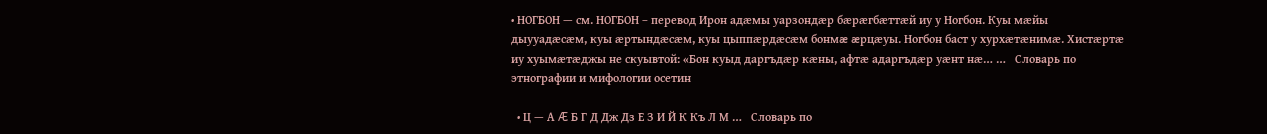• НОГБОН — см. НОГБОН – перевод Ирон адæмы уарзондæр бæрæгбæттæй иу у Ногбон. Куы мæйы дыууадæсæм, куы æртындæсæм, куы цыппæрдæсæм бонмæ æрцæуы. Ногбон баст у хурхæтæнимæ. Хистæртæ иу хуымæтæджы не скуывтой: «Бон куыд даргъдæр кæны, афтæ адаргъдæр уæнт нæ… …   Словарь по этнографии и мифологии осетин

  • Ц — А Æ Б Г Д Дж Дз Е З И Й К Къ Л М …   Словарь по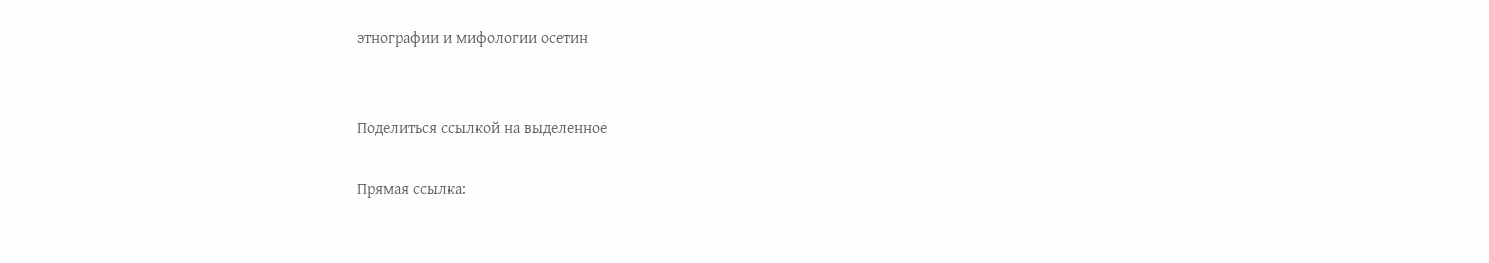этнографии и мифологии осетин


Поделиться ссылкой на выделенное

Прямая ссылка: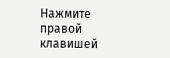Нажмите правой клавишей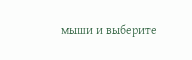мыши и выберите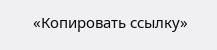«Копировать ссылку»